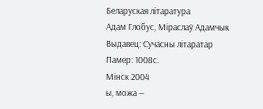Беларуская літаратура
Адам Глобус, Міраслаў Адамчык
Выдавец: Сучасны літаратар
Памер: 1008с.
Мінск 2004
ы, можа —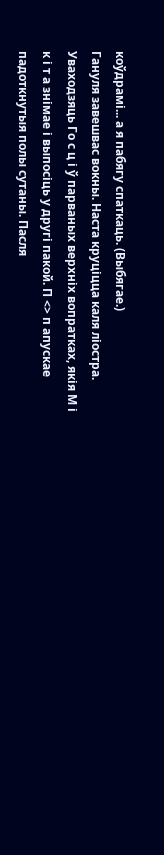коўдрамі... а я пабягу спаткаць. (Выбягае.)
Гануля завешвас вокны. Наста круціцца каля ліостра. Уваходзяць Го с ц і ў парваных верхніх вопратках, якія М і к і т а знімае і выпосіць у другі пакой. П <> п апускае падоткнутыя полы сутаны. Пасля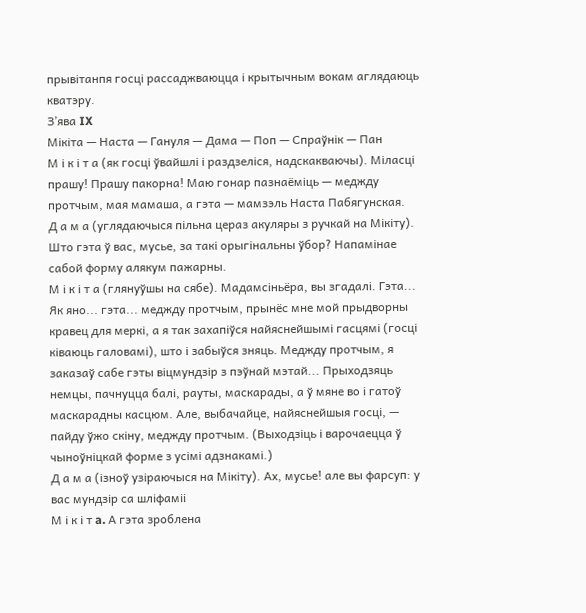прывітанпя госці рассаджваюцца і крытычным вокам аглядаюць кватэру.
З’ява IX
Мікіта — Наста — Гануля — Дама — Поп — Спраўнік — Пан
М і к і т а (як госці ўвайшлі і раздзеліся, надскакваючы). Міласці прашу! Прашу пакорна! Маю гонар пазнаёміць — меджду протчым, мая мамаша, а гэта — мамзэль Наста Пабягунская.
Д а м а (углядаючыся пільна цераз акуляры з ручкай на Мікіту). Што гэта ў вас, мусье, за такі орыгінальны ўбор? Напамінае сабой форму алякум пажарны.
М і к і т а (глянуўшы на сябе). Мадамсіньёра, вы згадалі. Гэта... Як яно... гэта... меджду протчым, прынёс мне мой прыдворны кравец для меркі, а я так захапіўся найяснейшымі гасцямі (госці ківаюць галовамі), што і забыўся зняць. Меджду протчым, я заказаў сабе гэты віцмундзір з пэўнай мэтай... Прыходзяць немцы, пачнуцца балі, рауты, маскарады, а ў мяне во і гатоў маскарадны касцюм. Але, выбачайце, найяснейшыя госці, — пайду ўжо скіну, меджду протчым. (Выходзіць і варочаецца ў чыноўніцкай форме з усімі адзнакамі.)
Д а м а (ізноў узіраючыся на Мікіту). Ах, мусье! але вы фарсуп: у вас мундзір са шліфаміі
М і к і т a. А гэта зроблена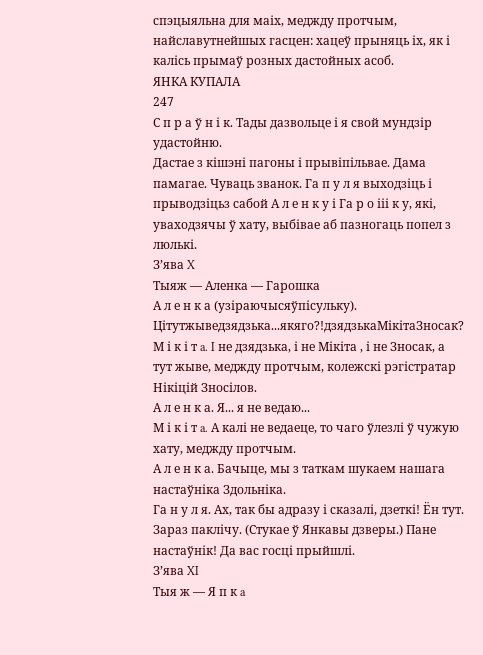спэцыяльна для маіх, меджду протчым, найславутнейшых гасцен: хацеў прыняць іх, як і калісь прымаў розных дастойных асоб.
ЯНКА КУПАЛА
247
С п р а ў н і к. Тады дазвольце і я свой мундзір удастойню.
Дастае з кішэні пагоны і прывіпільвае. Дама памагае. Чуваць званок. Га п у л я выходзіць і прыводзіцьз сабой А л е н к у і Га р о ііі к у, які, уваходзячы ў хату, выбівае аб пазногаць попел з люлькі.
З’ява X
Тыяж — Аленка — Гарошка
А л е н к а (узіраючысяўпісульку). Цітутжыведзядзька...якяго?!дзядзькаМікітаЗносак?
М і к і т a. I не дзядзька, і не Мікіта , і не Зносак, а тут жыве, меджду протчым, колежскі рэгістратар Нікіцій Зносілов.
А л е н к а. Я... я не ведаю...
М і к і т a. А калі не ведаеце, то чаго ўлезлі ў чужую хату, меджду протчым.
А л е н к а. Бачыце, мы з таткам шукаем нашага настаўніка Здольніка.
Га н у л я. Ах, так бы адразу і сказалі, дзеткі! Ён тут. Зараз паклічу. (Стукае ў Янкавы дзверы.) Пане настаўнік! Да вас госці прыйшлі.
З’ява XI
Тыя ж — Я п к a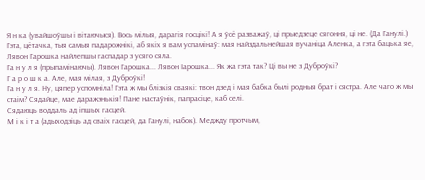Я н ка (увайшоўшы і вітаючыся). Вось мілыя, дарагія госцікі! А я ўсё разважаў, ці прыедзеце сягоння, ці не. (Да Ганулі.) Гэта, цётачка, тыя самыя падарожнікі, аб якіх я вам успамінаў: мая найздальнейшая вучаніца Аленка, а гэта бацька яе, Лявон Гарошка найлепшы гаспадар з усяго сяла.
Га н у л я (прыпамінаючы). Лявон Гарошка... Лявон Іарошка... Як жа гэта так? Ці вы не з Дуброўкі?
Г а р о ш к а. Але, мая мілая, з Дуброўкі!
Га н у л я. Ну, цяпер успомніла! Гэта ж мы блізкія сваякі: твон дзед і мая бабка былі родныя брат і сястра. Але чаго ж мы стаім? Сядайце, мае даражэнькія! Пане настаўнік, папрасіце, каб селі.
Сядаюць воддаль ад іпшых гасцей.
М і к і т а (адыходзіць ад сваіх гасцей, да Ганулі, набок). Меджду протчым,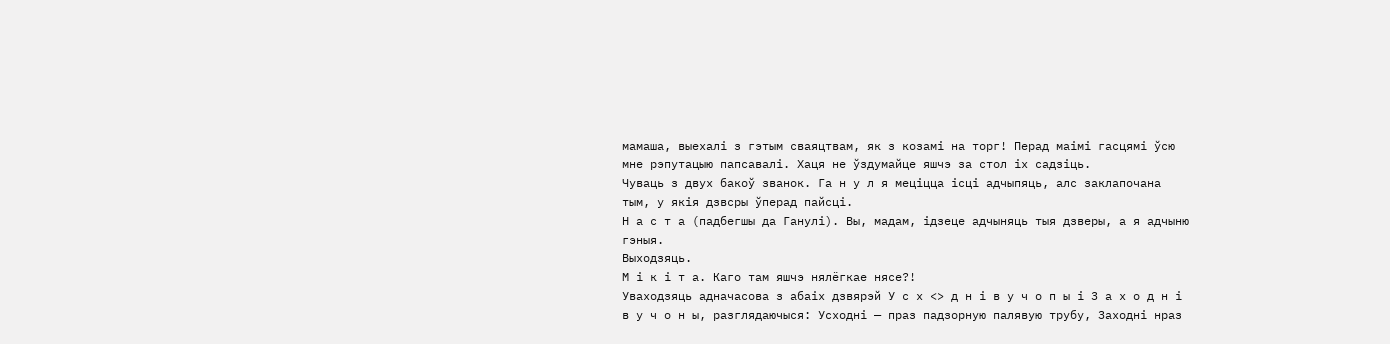мамаша, выехалі з гэтым сваяцтвам, як з козамі на торг! Перад маімі гасцямі ўсю мне рэпутацыю папсавалі. Хаця не ўздумайце яшчэ за стол іх садзіць.
Чуваць з двух бакоў званок. Га н у л я меціцца ісці адчыпяць, алс заклапочана тым, у якія дзвсры ўперад пайсці.
Н а с т а (падбегшы да Ганулі). Вы, мадам, ідзеце адчыняць тыя дзверы, а я адчыню гэныя.
Выходзяць.
М і к і т а. Каго там яшчэ нялёгкае нясе?!
Уваходзяць адначасова з абаіх дзвярэй У с х <> д н і в у ч о п ы і 3 а х о д н і в у ч о н ы, разглядаючыся: Усходні — праз падзорную палявую трубу, Заходні нраз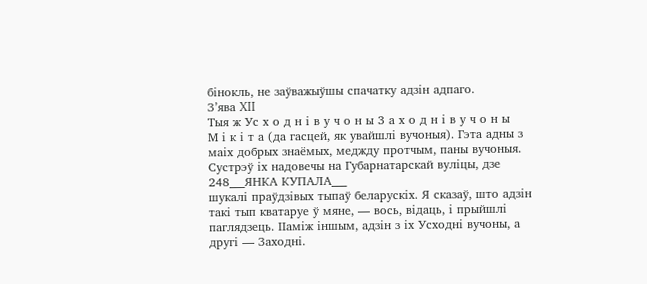бінокль, не заўважыўшы спачатку адзін адпаго.
З’ява XII
Тыя ж Ус х о д н і в у ч о н ы 3 а х о д н і в у ч о н ы
М і к і т а (да гасцей, як увайшлі вучоныя). Гэта адны з маіх добрых знаёмых, меджду протчым, паны вучоныя. Сустрэў іх надовечы на Губарнатарскай вуліцы, дзе
248___ЯНКА КУПАЛА___
шукалі праўдзівых тыпаў беларускіх. Я сказаў, што адзін такі тып кватаруе ў мяне, — вось, відаць, і прыйшлі паглядзець. ІІаміж іншым, адзін з іх Усходні вучоны, а другі — Заходні.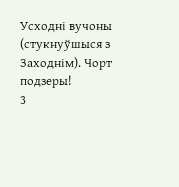Усходні вучоны (стукнуўшыся з Заходнім). Чорт подзеры!
3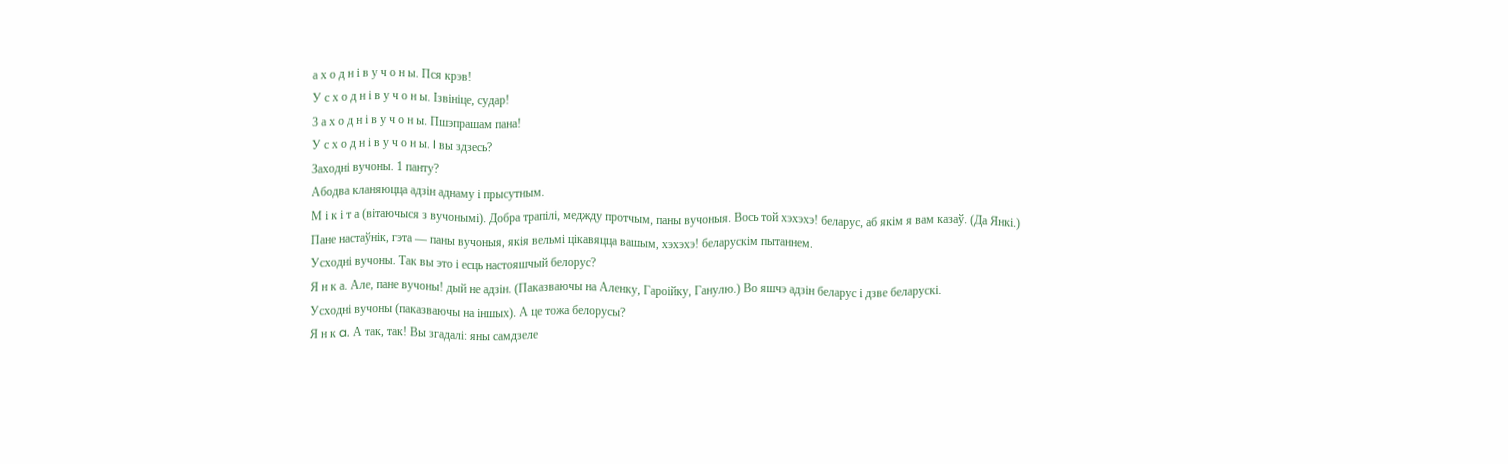а х о д н і в у ч о н ы. Пся крэв!
У с х о д н і в у ч о н ы. Ізвініце, судар!
3 а х о д н і в у ч о н ы. Пшэпрашам пана!
У с х о д н і в у ч о н ы. I вы здзесь?
Заходні вучоны. 1 панту?
Абодва кланяюцца адзін аднаму і прысутным.
М і к і т а (вітаючыся з вучонымі). Добра трапілі, меджду протчым, паны вучоныя. Вось той хэхэхэ! беларус, аб якім я вам казаў. (Да Янкі.) Пане настаўнік, гэта — паны вучоныя, якія вельмі цікавяцца вашым, хэхэхэ! беларускім пытаннем.
Усходні вучоны. Так вы это і есць настояшчый белорус?
Я н к а. Але, пане вучоны! дый не адзін. (Паказваючы на Аленку, Гароійку, Ганулю.) Во яшчэ адзін беларус і дзве беларускі.
Усходні вучоны (паказваючы на іншых). А це тожа белорусы?
Я н к a. А так, так! Вы згадалі: яны самдзеле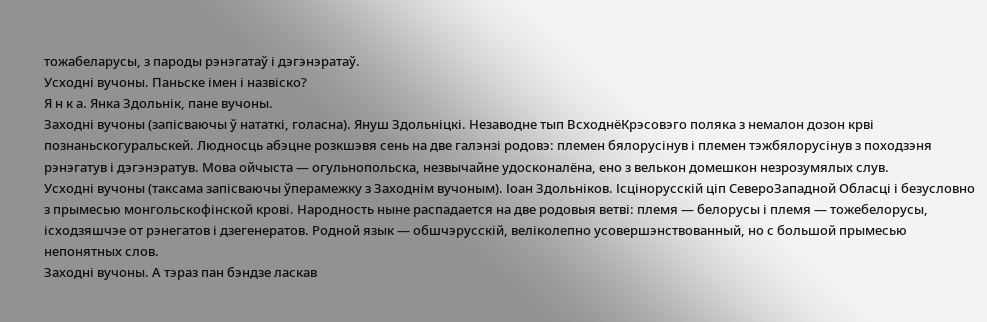тожабеларусы, з пароды рэнэгатаў і дэгэнэратаў.
Усходні вучоны. Паньске імен і назвіско?
Я н к а. Янка Здольнік, пане вучоны.
Заходні вучоны (запісваючы ў нататкі, голасна). Януш Здольніцкі. Незаводне тып ВсходнёКрэсовэго поляка з немалон дозон крві познаньскогуральскей. Людносць абэцне розкшэвя сень на две галэнзі родовэ: племен бялорусінув і племен тэжбялорусінув з походзэня рэнэгатув і дэгэнэратув. Мова ойчыста — огульнопольска, незвычайне удосконалёна, ено з велькон домешкон незрозумялых слув.
Усходні вучоны (таксама запісваючы ўперамежку з Заходнім вучоным). Іоан Здольніков. Ісцінорусскій ціп СевероЗападной Обласці і безусловно з прымесью монгольскофінской крові. Народность ныне распадается на две родовыя ветві: племя — белорусы і племя — тожебелорусы, ісходзяшчэе от рэнегатов і дзегенератов. Родной язык — обшчэрусскій, веліколепно усовершэнствованный, но с большой прымесью непонятных слов.
Заходні вучоны. А тэраз пан бэндзе ласкав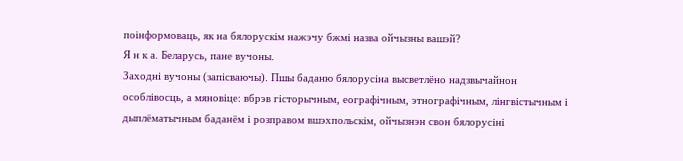поінформоваць, як на бялорускім нажэчу бжмі назва ойчызны вашэй?
Я н к а. Беларусь, пане вучоны.
Заходні вучоны (запісваючы). Пшы баданю бялорусіна высветлёно надзвычайнон особлівосць, а мяновіце: вбрэв гісторычным, еографічным, этнографічным, лінгвістычным і дыплёматычным баданём і розправом вшэхпольскім, ойчызнэн свон бялорусіні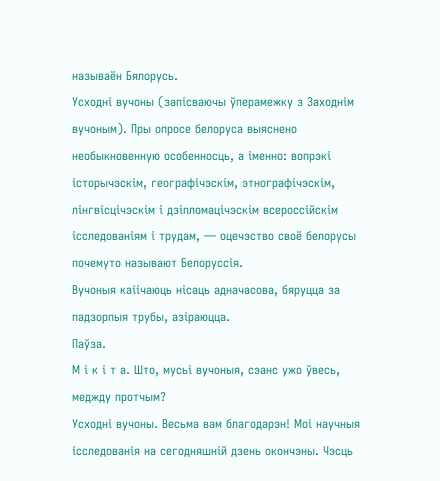называён Бялорусь.
Усходні вучоны (запісваючы ўперамежку з Заходнім вучоным). Пры опросе белоруса выяснено необыкновенную особенносць, а іменно: вопрэкі історычэскім, географічэскім, этнографічэскім, лінгвісцічэскім і дзіпломацічэскім всероссійскім ісследованіям і трудам, — оцечэство своё белорусы почемуто называют Белоруссія.
Вучоныя каіічаюць нісаць адначасова, бяруцца за падзорпыя трубы, азіраюцца.
Паўза.
М і к і т а. Што, мусьі вучоныя, сэанс ужо ўвесь, меджду протчым?
Усходні вучоны. Весьма вам благодарэн! Моі научныя ісследованія на сегодняшній дзень окончэны. Чэсць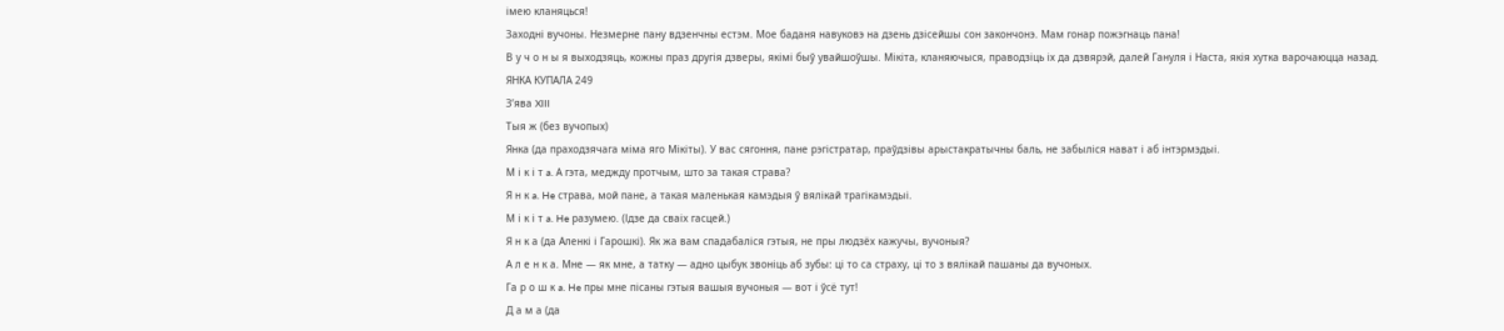імею кланяцься!
Заходні вучоны. Незмерне пану вдзенчны естэм. Мое баданя навуковэ на дзень дзісейшы сон закончонэ. Мам гонар пожэгнаць пана!
В у ч о н ы я выходзяць, кожны праз другія дзверы, якімі быў увайшоўшы. Мікіта, кланяючыся, праводзіць іх да дзвярэй, далей Гануля і Наста, якія хутка варочаюцца назад.
ЯНКА КУПАЛА 249
З’ява XIII
Тыя ж (без вучопых)
Янка (да праходзячага міма яго Мікіты). У вас сягоння, пане рэгістратар, праўдзівы арыстакратычны баль, не забыліся нават і аб інтэрмэдыі.
М і к і т a. А гэта, меджду протчым, што за такая страва?
Я н к a. He страва, мой пане, а такая маленькая камэдыя ў вялікай трагікамэдыі.
М і к і т a. He разумею. (Ідзе да сваіх гасцей.)
Я н к а (да Аленкі і Гарошкі). Як жа вам спадабаліся гэтыя, не пры людзёх кажучы, вучоныя?
А л е н к а. Мне — як мне, а татку — адно цыбук звоніць аб зубы: ці то са страху, ці то з вялікай пашаны да вучоных.
Га р о ш к a. He пры мне пісаны гэтыя вашыя вучоныя — вот і ўсё тут!
Д а м а (да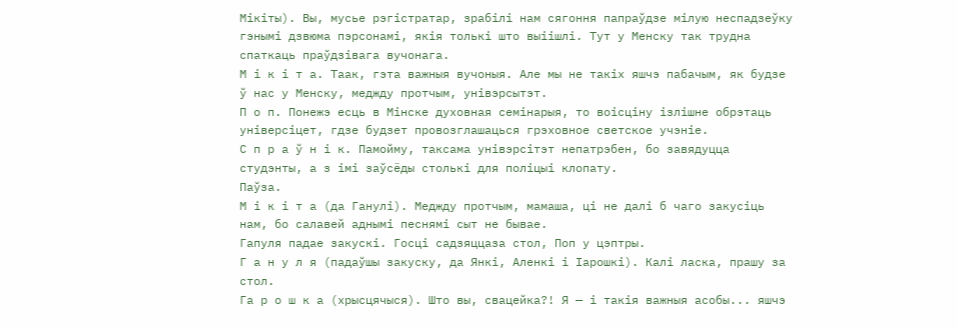Мікіты). Вы, мусье рэгістратар, зрабілі нам сягоння папраўдзе мілую неспадзеўку гэнымі дзвюма пэрсонамі, якія толькі што выіішлі. Тут у Менску так трудна спаткаць праўдзівага вучонага.
М і к і т а. Таак, гэта важныя вучоныя. Але мы не такіх яшчэ пабачым, як будзе ў нас у Менску, меджду протчым, унівэрсытэт.
П о п. Понежэ есць в Мінске духовная семінарыя, то воісціну ізлішне обрэтаць універсіцет, гдзе будзет провозглашацься грэховное светское учэніе.
С п р а ў н і к. Памойму, таксама унівэрсітэт непатрэбен, бо завядуцца студэнты, а з імі заўсёды столькі для поліцыі клопату.
Паўза.
М і к і т а (да Ганулі). Меджду протчым, мамаша, ці не далі б чаго закусіць нам, бо салавей аднымі песнямі сыт не бывае.
Гапуля падае закускі. Госці садзяццаза стол, Поп у цэптры.
Г а н у л я (падаўшы закуску, да Янкі, Аленкі і Іарошкі). Калі ласка, прашу за стол.
Га р о ш к а (хрысцячыся). Што вы, свацейка?! Я — і такія важныя асобы... яшчэ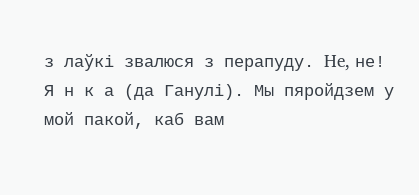з лаўкі звалюся з перапуду. He, не!
Я н к а (да Ганулі). Мы пяройдзем у мой пакой, каб вам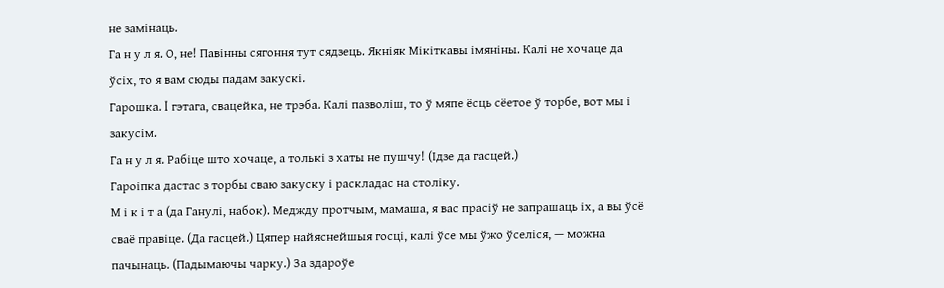не замінаць.
Га н у л я. О, не! Павінны сягоння тут сядзець. Якніяк Мікіткавы імяніны. Калі не хочаце да ўсіх, то я вам сюды падам закускі.
Гарошка. I гэтага, свацейка, не трэба. Калі пазволіш, то ў мяпе ёсць сёетое ў торбе, вот мы і закусім.
Га н у л я. Рабіце што хочаце, а толькі з хаты не пушчу! (Ідзе да гасцей.)
Гароіпка дастас з торбы сваю закуску і раскладас на століку.
М і к і т а (да Ганулі, набок). Меджду протчым, мамаша, я вас прасіў не запрашаць іх, а вы ўсё сваё правіце. (Да гасцей.) Цяпер найяснейшыя госці, калі ўсе мы ўжо ўселіся, — можна пачынаць. (Падымаючы чарку.) За здароўе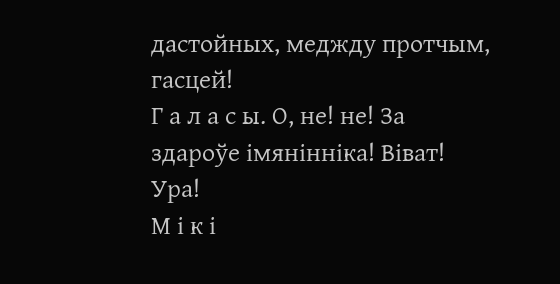дастойных, меджду протчым, гасцей!
Г а л а с ы. О, не! не! За здароўе імянінніка! Віват! Ура!
М і к і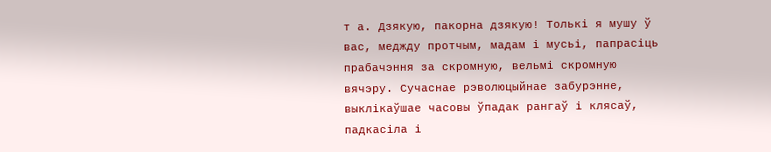т а. Дзякую, пакорна дзякую! Толькі я мушу ў вас, меджду протчым, мадам і мусьі, папрасіць прабачэння за скромную, вельмі скромную вячэру. Сучаснае рэволюцыйнае забурэнне, выклікаўшае часовы ўпадак рангаў і клясаў, падкасіла і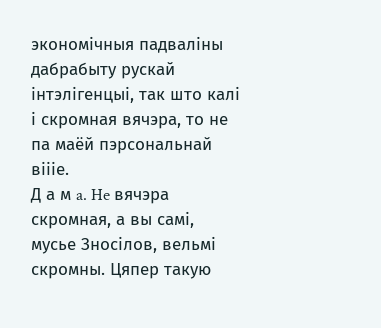экономічныя падваліны дабрабыту рускай інтэлігенцыі, так што калі і скромная вячэра, то не па маёй пэрсональнай віііе.
Д а м a. He вячэра скромная, а вы самі, мусье Зносілов, вельмі скромны. Цяпер такую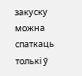закуску можна спаткаць толькі ў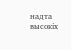надта высокіх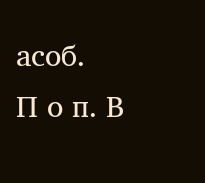асоб.
П о п. В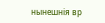нынешнія вр